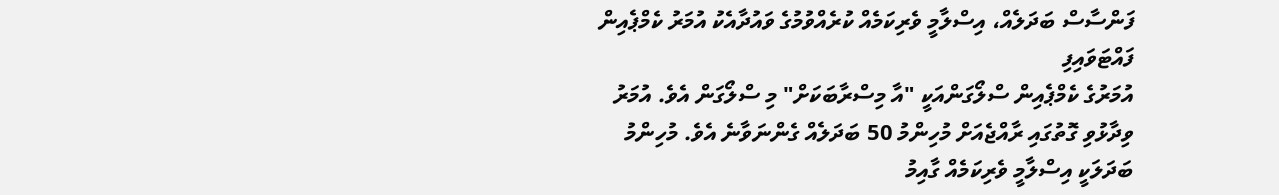ފަންސާސް ބަދަލެއް، އިސްލާމީ ވެރިކަމެއް ކުރެއްވުމުގެ ވައުދާއެކު އުމަރު ކެމްޕެއިން ފައްޓަވައިފި
އުމަރުގެ ކެމްޕެއިން ސްލޯގަންއަކީ "އާ މިސްރާބަކަށް" މި ސްލޯގަން އެވެ. އުމަރު ވިދާޅުވި ގޮތުގައި ރާއްޖެއަށް މުހިންމު 50 ބަދަލެއް ގެންނަވާނެ އެވެ. މުހިންމު ބަދަލަކީ އިސްލާމީ ވެރިކަމެއް ގާއިމު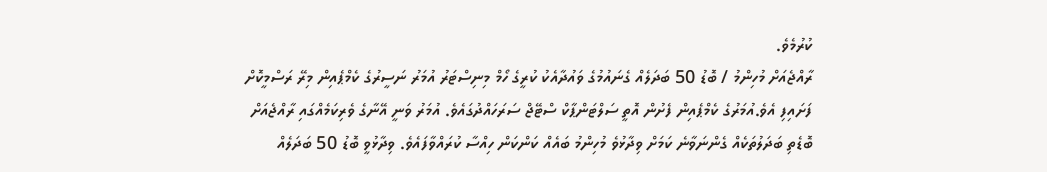ކުރުމެވެ.
ރާއްޖެއަށް މުހިންމު / ބޮޑު 50 ބަދަލެއް ގެނައުމުގެ ވައުދާއެކު ކުރީގެ ހޯމް މިނިސްޓަރު އުމަރު ނަސީރުގެ ކެމްޕެއިން މިރޭ ރަސްމީކޮށް ފަށައިފި އެވެ.އުމަރުގެ ކެމްޕެއިން ފެށުން އޮތީ ސަލްޓަންޕާކް ސްޓޭޖް ސަރަހައްދުގައެވެ. އުމަރު ވަނީ އޭނާގެ ވެރިކަމެއްގައި ރާއްޖެއަށް ބޮޑެތި ބަދަލުތަކެއް ގެންނަވާނެ ކަމަށް ވިދާޅުވެ މުހިންމު ބައެއް ކަންކަން ހިއްސާ ކުރައްވާފައެވެ. ވިދާޅުވީ ބޮޑު 50 ބަދަލެއް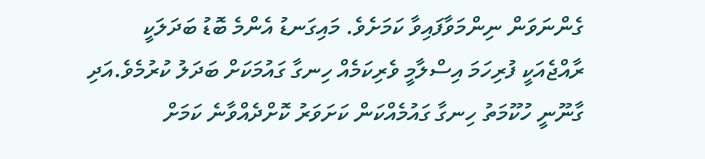ގެންނަވަން ނިންމަވާފައިވާ ކަމަށެވެ. މައިގަނޑު އެންމެ ބޮޑު ބަދަލަކީ ރާއްޖެއަކީ ފުރިހަމަ އިސްލާމީ ވެރިކަމެއް ހިނގާ ގައުމަކަށް ބަދަލު ކުރުމެވެ.އަދި ގާނޫނީ ހުކޫމަތު ހިނގާ ގައުމެއްކަން ކަށަވަރު ކޮށްދެއްވާނެ ކަމަށް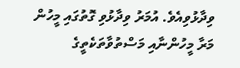ވިދާޅުވިއެވެ. އުމަރު ވިދާޅުވި ގޮތުގައި މީހުން މަރާ މީހުންނާއި މަސްތުވާތަކެތީގެ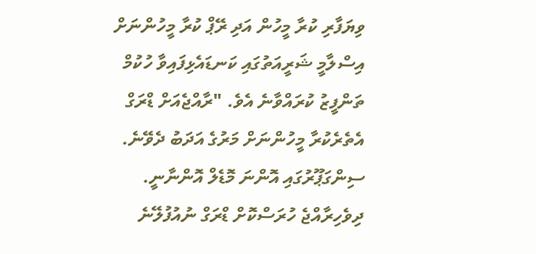ވިޔަފާރި ކުރާ މީހުން އަދި ރޭޕް ކުރާ މީހުންނަށް އިސްލާމީ ޝަރީއަތުގައި ކަނޑައެޅިފައިވާ ހުކުމް ތަންފީޒު ކުރައްވާނެ އެވެ. "ރާއްޖެއަށް ޑްރަގް އެތެރެކުރާ މީހުންނަށް މަރުގެ އަދަބު ދެވޭނެ. ސިންގަޕޫރުގައި އޮންނަ މޮޑެލް އޮންނާނީ. ދިވެހިރާއްޖެ ހުރަސްކޮށް ޑްރަގް ނުއުފުލޭނެ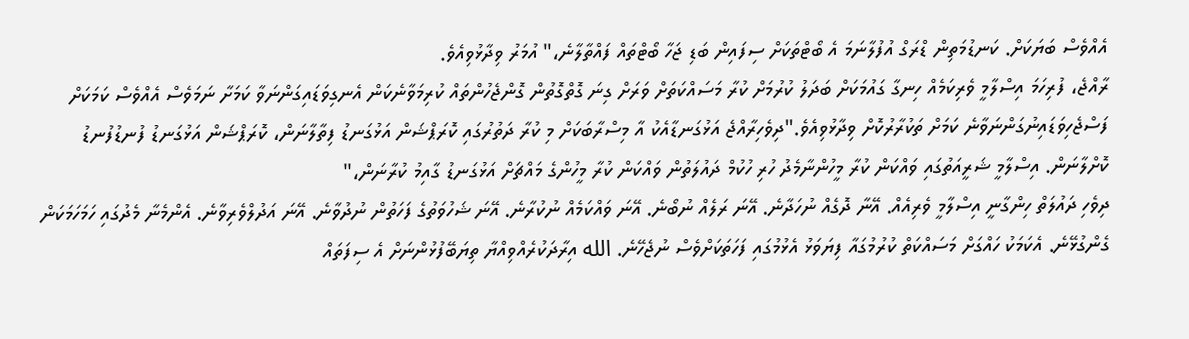އެއްވެސް ބަޔަކަށް. ކަނޑުމަތިން ޑްރަގް އުފުލާނަމަ އެ ބޯޓްތަކަށް ސިފައިން ބަޑި ޖަހާ ބޯޓްތައް ފައްތާލާނެ،" އުމަރު ވިދާޅުވިއެވެ.
ރާއްޖެ، ފުރިހަމަ އިސްލާމީ ވެރިކަމެއް ހިނގާ ގައުމަކަށް ބަދަލު ކުރުމަށް ކުރާ މަސައްކަތަށް ވަރަށް ގިނަ ގޮތްގޮތުން ގޮންޖެހުންތައް ކުރިމަވާނެކަން އެނގިވަޑައިގަންނަވާ ކަމަށާ ނަމަވެސް އެއްވެސް ކަމަކަށް ފަސްޖެހިވަޑައިނުގަންނަވާނެ ކަމަށް ތަކުރާރުކޮށް ވިދާޅުވިއެވެ."ދިވެހިރާއްޖެ އަޅުގަނޑާއެކު އާ މިސްރާބަކަށް މި ކުރާ ދަތުރުގައި ކޮރަޕްޝަން އަޅުގަނޑު ފިތާލާނަން، ކޮރަޕްޝަން އަޅުގަނޑު ފުނޑުފުނޑު ކޮށްލާނަން. އިސްލާމީ ޝަރީއަތުގައި ވައްކަން ކުރާ މީހުންނާމެދު ހުރި ހުކުމް ދައުލަތުން ވައްކަން ކުރާ މީހުންގެ މައްޗަށް އަޅުގަނޑު ގާއިމު ކުރާނަން،"
ދިވެހި ދައުލަތް ހިންގާނީ އިސްލާމީ ވެރިއެއް. އޭނާ ދޮގެއް ނުހަދާނެ. އޭނަ ރަލެއް ނުބޯނެ. އޭނަ ވައްކަމެއް ނުކުރާނެ. އޭނަ ޝަހުވަތުގެ ފަހަތުން ނުދުވާނެ. އޭނަ އަދުލްވެރިވާނެ. އެންމެނާ މެދުގައި ހަމަހަމަކަން ގެންގުޅޭނެ. އެކަމަކު ހައްގަށް މަސައްކަތް ކުރުމުގައާ ފިޔަވަޅު އެޅުމުގައި ފަހަތަކަށްވެސް ނުޖެހޭނެ. الله އިރާދަކުރެއްވިއްޔާ ތިޔަބޭފުޅުންނަށް އެ ސިފަތައް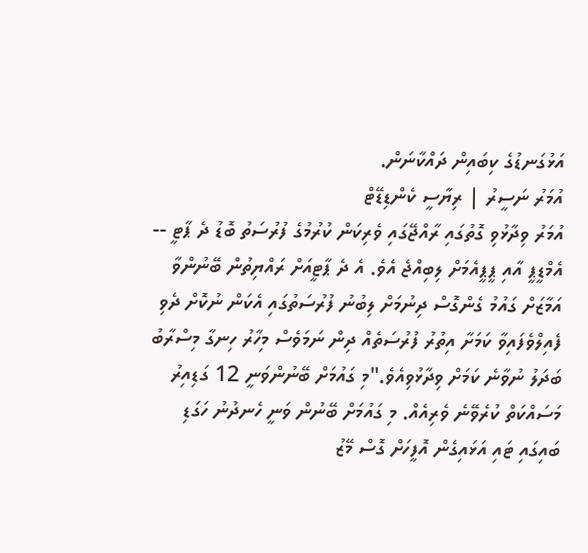އަޅުގަނޑުގެ ކިބައިން ދައްކާނަން.
އުމަރު ނަސީރު | ރިޔާސީ ކެންޑިޑޭޓް
އުމަރު ވިދާޅުވި ގޮތުގައި ރާއްޖޭގައި ވެރިކަން ކުރުމުގެ ފުރުސަތު ބޮޑު ދެ ޕާޓީ -- އެމްޑީޕީ އާއި ޕީޕީއެމަށް ލިބިއްޖެ އެވެ. އެ ދެ ޕާޓީއަށް ރައްޔިތުން ބޭނުންވާ އަމާޒަށް ގައުމު ގެންގޮސް ދިނުމަށް ލިބުނު ފުރުސަތުގައި އެކަން ނުކޮށް ދެވި ފެއިލްވެފައިވާ ކަމަށާ އިތުރު ފުރުސަތެއް ދިން ނަމަވެސް މިހާރު ހިނގާ މިސްރާބު ބަދަލު ނުވާނެ ކަމަށް ވިދާޅުވިއެވެ."މި ގައުމަށް ބޭނުންވަނީ 12 ގަޑިއިރު މަސައްކަތް ކުރެވޭނެ ވެރިއެއް. މި ގައުމަށް ބޭނުން ވަނީ ހެނދުނު ހަގަޑި ބައިގައި ޓައި އަޅައިގެން އޮފީހަށް ގޮސް މޭޒު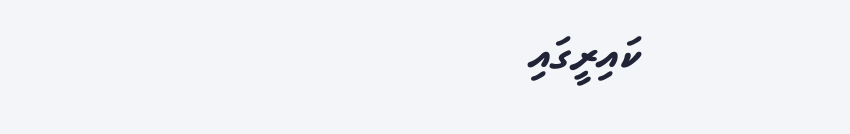ކައިރީގައި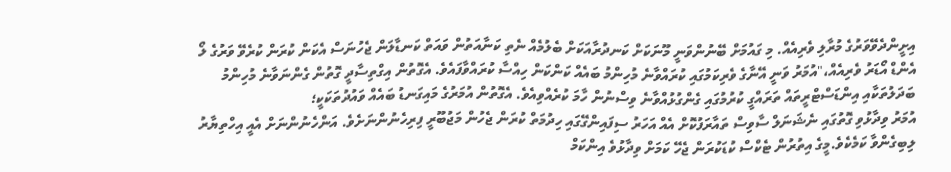އިށީންދެވޭވަރުގެ މުރާލި ވެރިއެއް. މި ގައުމަށް ބޭނުންވަނީ މޫނަކަށް ކަނދުރާއަކަށް ބެލުމެއް ނެތި ކަނާއަތުން ވައަތް ކަނޑާލަން ޖެހުނަސް އެކަން ކުރަން ކުރެވޭ ވަރުގެ ލޯ އެންޑް އޯޑަރު ވެރިއެއް،"އުމަރު ވަނީ އޭނާގެ ވެރިކަމުގައި ކުރައްވާނެ މުހިންމު ބައެއް ކަންކަން ހިއްސާ ކުރައްވާފައެވެ. އެގޮތުން އިގްތިސާދީ ގޮތުން ގެންނަވާނެ މުހިންމު ބަދަލުތަކާއި އިންޑަސްޓްރީތައް ތަރައްގީ ކުރުމުގައި ގެންގުޅުއްވާނެ ވިސްނުން ހާމަ ކުރެއްވިއެވެ. އެގޮތުން އުމަރުގެ މައިގަނޑު ބައެއް ވައުދުތަކަކީ؛
އުމަރު ވިދާޅުވި ގޮތުގައި ނެޝަނަލް ސާވިސް ތައާރަފުކޮށް އެއް އަހަރު ސިފައިންގޭގައި ހިދުމަތް ކުރަން ޖެހުން މަޖުބޫރީ ފިރިހެނުންނަށެވެ. އަންހެނުންނަށް އެއީ އިހްތިޔާރު ލިބިގެންވާ ކަމެކެވެ.މީގެ އިތުރުން ޓެކްސް ކުޑަކުރަން ޖެހޭ ކަމަށް ވިދާޅުވެ އިންކަމް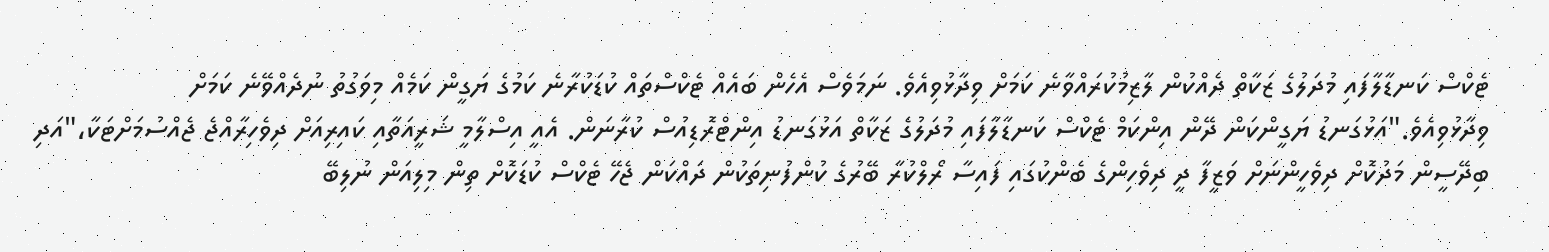ޓެކްސް ކަނޑާލާފައި މުދަލުގެ ޒަކާތް ދެއްކުން ލާޒިމުކުރައްވާނެ ކަމަށް ވިދާޅުވިއެވެ. ނަމަވެސް އެހެން ބައެއް ޓެކްސްތައް ކުޑަކުރާނެ ކަމުގެ ޔަގީން ކަމެއް މިވަގުތު ނުދެއްވޭނެ ކަމަށް ވިދާޅުވިއެވެ."އަޅުގަނޑު ޔަގީންކަން ދޭން އިންކަމް ޓެކްސް ކަނޑާލާފައި މުދަލުގެ ޒަކާތް އަޅުގަނޑު އިންޓްރޮޑިއުސް ކުރާނަން. އެއީ އިސްލާމީ ޝަރީއަތާއި ކައިރިއަށް ދިވެހިރާއްޖެ ޖެއްސުމަށްޓަކާ،"އަދި ބިދޭސީން މަދުކޮށް ދިވެހީންނަށް ވަޒީފާ ދީ ދިވެހިންގެ ބެންކުގައި ފައިސާ ރޯލްކުރާ ބޭރުގެ ކުންފުނިތަކުން ދައްކަން ޖެހޭ ޓެކްސް ކުޑަކޮށް ތިން މިލިއަން ނުލިބޭ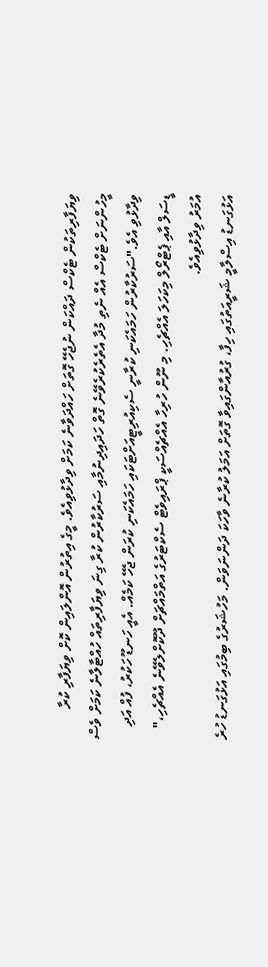ވިޔަފާރިތަކުން ޓެކްސް ދައްކަން ނުޖެހޭ ގޮތަށް ހައްދަވާނެ ކަމަށް ވިދާޅުވިއެވެ. މީގެ އިތުރުން އޮންލައިން ކޮށް ވިޔަފާރި ކުރާ މީހުންނަށް ޓެކްސް އެއް ނެތި މުދާ އެތެރެކުރެވޭނެ ގޮތް ހަދައިދިނުމާއި ސަރުކާރުން ކުރާ ގިނަ ވިޔަފާރިތައް ހުއްޓާލާނެ ކަމަށް ވެސް ވިދާޅުވި އެވެ."ސަރުކާރުން ހަމައެކަނި ކުރާނީ ސެކިއުރިޓީއަށްޓަކައި ހަމައެކަނި ކުރަން ޖެހޭ ކަމެއް. އެއީ ހަނޑޫ ހަކުރު، ފުއް އަދި ޑީސަލް އާއި ޕެޓްރޯލް މިކަހަލަ އެއްޗެހި. މި ނޫން ހުރިހާ އެއްޗެއްސަކީ ޕްރައިވެޓް ސެކްޓަރުގެ އަތްމައްޗަށް ދޫކޮށްލެވޭނެ އެއްޗެހި،" އުމަރު ވިދާޅުވިއެވެ.
އަޅުގަނޑު އިސްލާމީ ޝަރީއަތުގައި ހިފާ، ގުރުއާންގައިވާ ގޮތަށް އަމަލު ކުރާނެ ވާހަކަ ދަންނަވަން. މަހުޝަރުގެ ބިމުގައި އަޅުގަނޑު ހުރެ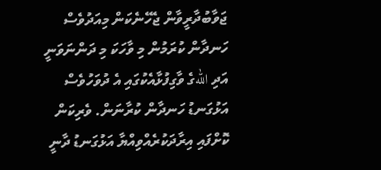ޖަވާބުދާރީވާން ޖެހޭނެކަން މިއަދުވެސް ހަނދާން ކުރަމުން މި ވާހަކަ މި ދަންނަވަނީ އަދި اللهގެ ވާގިފުޅާއެކުގައި އެ ދުވަހުވެސް އަޅުގަނޑު ހަނދާން ކުރާނަން. ވެރިކަން ކޮށްފައި އިރާދަކުރެއްވިއްޔާ އަޅުގަނޑު ދާނީ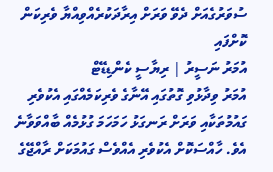ސުވަރުގެއަށް ދެވޭ ވަރަށް އިރާދަކުރެއްވިއްޔާ ވެރިކަން ކޮށްފައި
އުމަރު ނަސީރު | ރިޔާސީ ކެންޑިޑޭޓް
އުމަރު ވިދާޅުވި ގޮތުގައި އޭނާގެ ވެރިކަމެއްގައި އެކުވެރި ގައުމުތަކާއި ވަރަށް ރަނގަޅު ހަމަހަމަ ގުޅުމެއް ބާއްވަވާނެ އެވެ. ހާއްސަކޮށް އެކުވެރި އެއްވެސް ގައުމަކަށް ރާއްޖޭގެ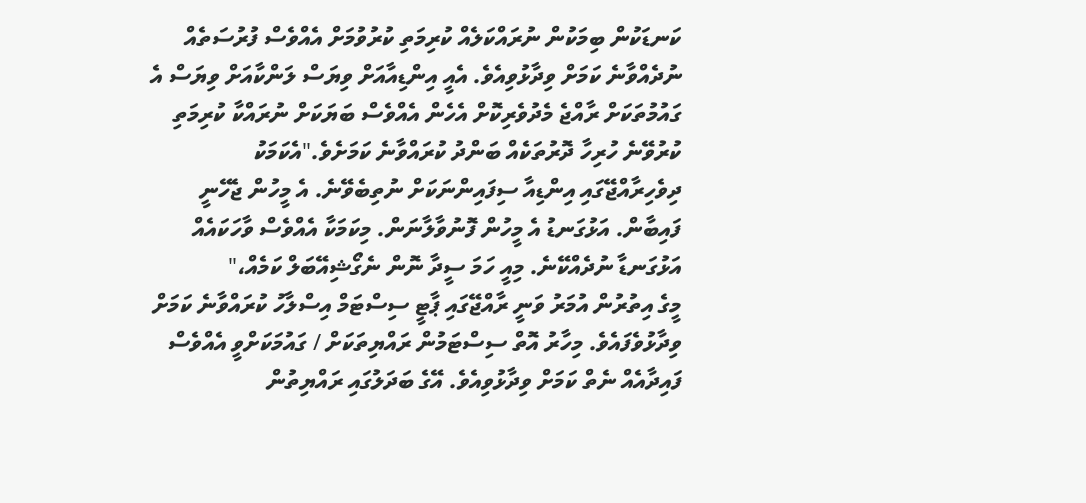ކަނޑަކުން ބިމަކުން ނުރައްކަލެއް ކުރިމަތި ކުރުވުމަށް އެއްވެސް ފުރުސަތެއް ނުދެއްވާނެ ކަމަށް ވިދާޅުވިއެވެ. އެއީ އިންޑިއާއަށް ވިޔަސް ލަންކާއަށް ވިޔަސް އެ ގައުމުތަކަށް ރާއްޖެ މެދުވެރިކޮށް އެހެން އެއްވެސް ބަޔަކަށް ނުރައްކާ ކުރިމަތި ކުރުވޭނެ ހުރިހާ ދޮރުތަކެއް ބަންދު ކުރައްވާނެ ކަމަށެވެ."އެކަމަކު ދިވެހިރާއްޖޭގައި އިންޑިއާ ސިފައިންނަކަށް ނުތިބެވޭނެ. އެ މީހުން ޖެހޭނީ ފައިބާން. އަޅުގަނޑު އެ މީހުން ފޮނުވާލާނަން. މިކަމަކާ އެއްވެސް ވާހަކައެއް އަޅުގަނޑާ ނުދެއްކޭނެ. މިއީ ހަމަ ސީދާ ނޮން ނެގޯޝިއޭބަލް ކަމެއް،"
މީގެ އިތުރުން އުމަރު ވަނީ ރާއްޖޭގައި ޕާޓީ ސިސްޓަމް އިސްލާހު ކުރައްވާނެ ކަމަށް ވިދާޅުވެފައެވެ. މިހާރު އޮތް ސިސްޓަމުން ރައްޔިތަކަށް / ގައުމަކަށްވީ އެއްވެސް ފައިދާއެއް ނެތް ކަމަށް ވިދާޅުވިއެވެ. އޭގެ ބަދަލުގައި ރައްޔިތުން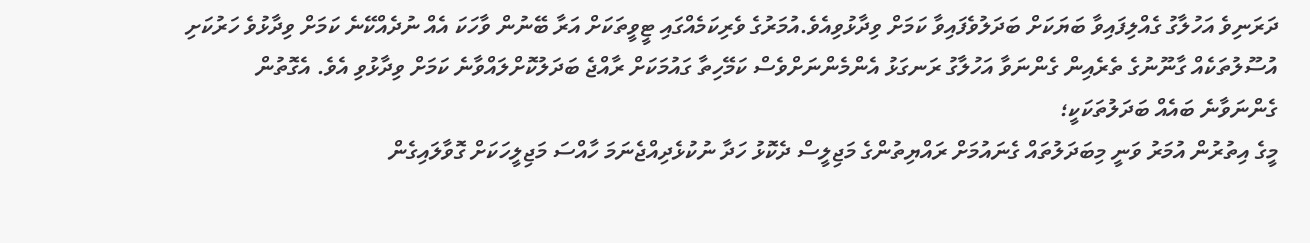ދަރަނިވެ އަހުލާގު ގެއްލިފައިވާ ބަޔަކަށް ބަދަލުވެފައިވާ ކަމަށް ވިދާޅުވިއެވެ.އުމަރުގެ ވެރިކަމެއްގައި ޓީވީތަކަށް އަރާ ބޭނުން ވާހަކަ އެއް ނުދެއްކޭނެ ކަމަށް ވިދާޅުވެ ހަރުކަށި އުސޫލުތަކެއް ގާނޫނުގެ ތެރެއިން ގެންނަވާ އަހުލާގު ރަނގަޅު އެންމެންނަށްވެސް ކަމޭހިތާ ގައުމަކަށް ރާއްޖެ ބަދަލުކޮށްލައްވާނެ ކަމަށް ވިދާޅުވި އެވެ. އެގޮތުން ގެންނަވާނެ ބައެއް ބަދަލުތަކަކީ؛
މީގެ އިތުރުން އުމަރު ވަނީ މިބަދަލުތައް ގެނައުމަށް ރައްޔިތުންގެ މަޖިލީސް ދެކޮޅު ހަދާ ނުކުޅެދިއްޖެނަމަ ހާއްސަ މަޖިލީހަކަށް ގޮވާލައިގެން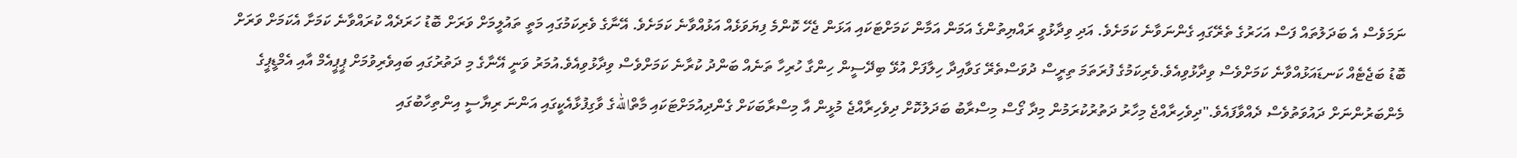ނަމަވެސް އެ ބަދަލުތައް ފަސް އަހަރުގެ ތެރޭގައި ގެންނަވާނެ ކަމަށެވެ. އަދި ވިދާޅުވީ ރައްޔިތުންގެ އަމަން އަމާން ކަމަށްޓަކައި އަޅަން ޖެހޭ ކޮންމެ ފިޔަވަޅެއް އަޅުއްވާނެ ކަމަށެވެ. އޭނާގެ ވެރިކަމުގައި މަތީ ތައުލީމަށް ވަރަށް ބޮޑު ހަރަދެއް ކުރައްވާނެ ކަމަށާ އެކަމަށް ވަރަށް ބޮޑު ބަޖެޓެއް ކަނޑައަޅުއްވާނެ ކަމަށްވެސް ވިދާޅުވިއެވެ.ވެރިކަމުގެ ފުރަތަމަ ތިރީސް ދުވަސްތެރޭ ގަވާއިދާ ހިލާފަށް އުޅޭ ބިދޭސީން ހިންގާ ހުރިހާ ތަނެއް ބަންދު ކުރާނެ ކަމަށްވެސް ވިދާޅުވިއެވެ.އުމަރު ވަނީ އޭނާގެ މި ދަތުރުގައި ބައިވެރިވުމަށް ޕީޕީއެމް އާއި އެމްޑީޕީގެ މެންބަރުންނަށް ދައުވަތުވެސް ދެއްވާފައެވެ."ދިވެހިރާއްޖެ މިހާރު ދަތުރުކުރަމުން މިދާ ގޯސް މިސްރާބު ބަދަލުކޮށް ދިވެހިރާއްޖެ މުޅީން އާ މިސްރާބަކަށް ގެންދިއުމަށްޓަކައި މާތްاللهގެ ވާގިފުޅާއެކީގައި އަންނަ ރިޔާސީ އިންތިހާބުގައި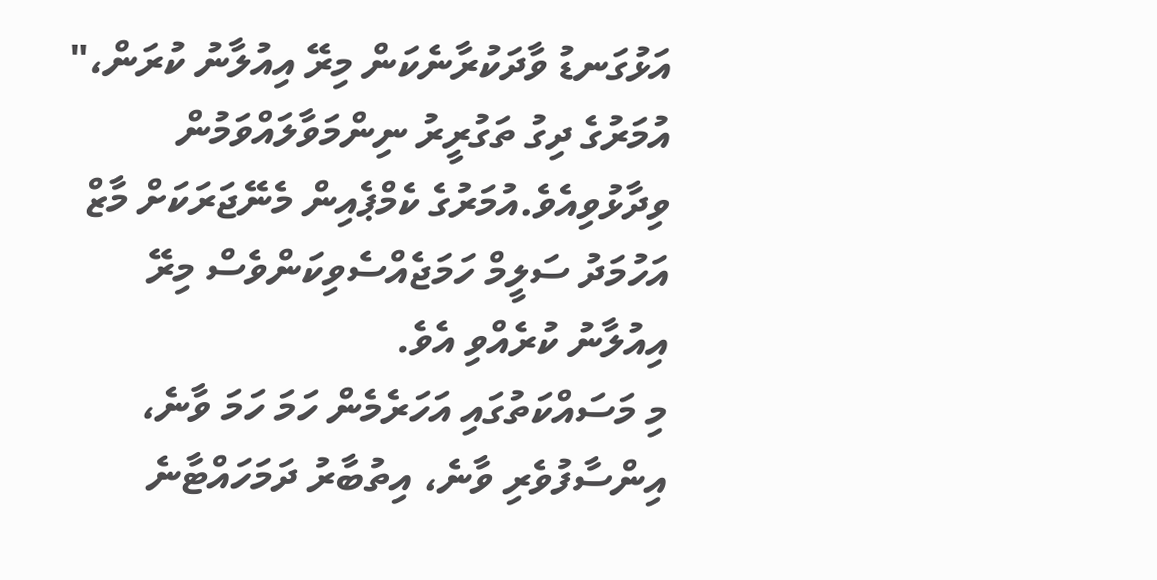އަޅުގަނޑު ވާދަކުރާނެކަން މިރޭ އިއުލާނު ކުރަން،" އުމަރުގެ ދިގު ތަގުރީރު ނިންމަވާލައްވަމުން ވިދާޅުވިއެވެ.އުމަރުގެ ކެމްޕެއިން މެނޭޖަރަކަށް މާޒް އަހުމަދު ސަލީމް ހަމަޖެއްސެވިކަންވެސް މިރޭ އިއުލާނު ކުރެއްވި އެވެ.
މި މަސައްކަތުގައި އަހަރެމެން ހަމަ ހަމަ ވާނެ، އިންސާފުވެރި ވާނެ، އިތުބާރު ދަމަހައްޓާނެ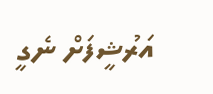އަރުޝީފަށް ނެގީ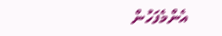އެންމެފަހުން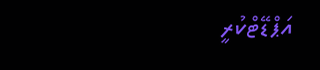އަޕްޑޭޓްކުރީ